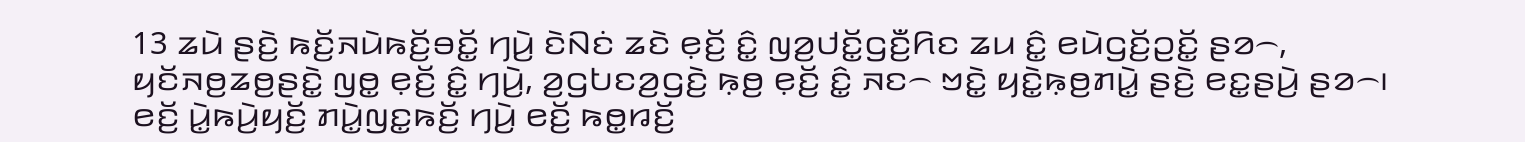13 ꤘꤣꤧ ꤔꤢꤧ꤬ ꤒꤢꤩ꤬ꤏꤣꤧꤒꤢꤩ꤬ꤋꤢꤩ꤭ ꤚꤣꤧ꤬ ꤢꤧꤡꤢꤦ ꤘꤢꤧ ꤕ꤫ꤢꤩ꤬ ꤢꤨ꤭ ꤜꤤ꤬ꤓꤢꤩ꤭ꤞꤢꤪ꤬ꤖꤢ ꤘꤣ ꤢꤨ꤭ ꤕꤣꤧꤞꤢꤩ꤬ꤑꤢꤩ꤭ ꤔꤤ꤮, ꤟꤢꤩꤏꤥ꤬ꤘꤥ꤬ꤔꤢꤧ꤭ ꤜꤥ꤭ ꤕ꤫ꤢꤩ꤬ ꤢꤨ꤭ ꤚꤣꤧ꤬, ꤤ꤬ꤞꤝꤢꤤ꤬ꤞꤢꤧ꤬ ꤒ꤫ꤥ꤬ ꤕ꤫ꤢꤩ꤬ ꤢꤨ꤭ ꤏꤢ꤮ ꤠꤢꤧ꤭ ꤟꤢꤧ꤭ꤒ꤫ꤥ꤬ꤊꤣꤧ꤭ ꤔꤢꤧ꤬ ꤕꤢ꤭ꤔꤣꤧ꤬ ꤔꤤ꤮꤯
ꤕꤢꤩ꤬ ꤣꤧ꤭ꤒꤣꤧ꤬ꤟꤢꤩ꤬ ꤊꤣꤧ꤭ꤜꤢ꤭ꤒꤢꤩ꤬ ꤚꤣꤧ꤬ ꤕꤢꤩ꤬ ꤒꤥ꤭ꤙꤢꤩ꤬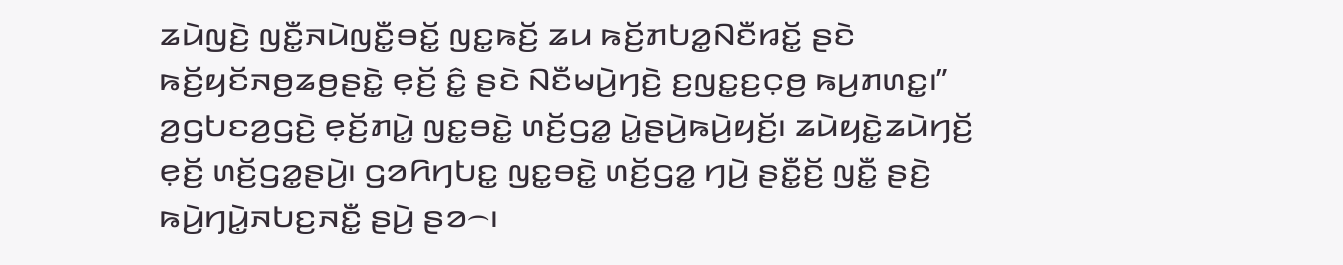ꤘꤣꤧꤜꤢꤧ꤬ ꤜꤢꤪ꤭ꤏꤣꤧꤜꤢꤪ꤭ꤋꤢꤩ꤭ ꤜꤢ꤭ꤒꤢꤩ꤬ ꤘꤣ ꤒꤢꤩ꤬ꤊꤝꤤ꤭ꤡꤢꤪꤙꤢꤩ꤭ ꤔꤢꤧ ꤒꤢꤩ꤬ꤟꤢꤩꤏꤥ꤬ꤘꤥ꤬ꤔꤢꤧ꤭ ꤕ꤫ꤢꤩ꤬ ꤢꤨ꤭ ꤔꤢꤧ ꤡꤢꤪꤗꤣꤧ꤬ꤚꤢꤧ꤬ ꤢ꤬ꤜꤢ꤭ꤢ꤬ꤍ꤫ꤥ꤬ ꤒꤣ꤬ꤊꤛꤢ꤭꤯”
ꤤ꤬ꤞꤝꤢꤤ꤬ꤞꤢꤧ꤬ ꤕ꤫ꤢꤩ꤬ꤊꤣꤧ꤭ ꤜꤢ꤭ꤋꤢꤧ꤭ ꤛꤢꤩ꤬ꤞꤤ꤭ ꤣꤧ꤭ꤔꤣꤧ꤬ꤒꤣꤧ꤬ꤟꤢꤩ꤬꤯ ꤘꤣꤧꤟꤢꤧ꤭ꤘꤣꤧꤚꤢꤩ꤬ ꤕ꤫ꤢꤩ꤬ ꤛꤢꤩ꤬ꤞꤤ꤭ꤔꤣꤧ꤬꤯ ꤞꤤꤖꤚꤝꤢ꤭ ꤜꤢ꤭ꤋꤢꤧ꤭ ꤛꤢꤩ꤬ꤞꤤ꤭ ꤚꤣꤧ꤬ ꤔꤢꤪ꤭ꤢꤩ꤬ ꤜꤢꤪ꤭ ꤔꤢꤧ꤬ ꤒꤣꤧ꤬ꤚꤣꤧ꤭ꤏꤝꤢ꤬ꤏꤢꤪ꤭ ꤔꤣꤧ꤬ ꤔꤤ꤮꤯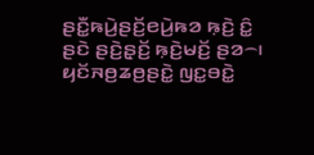ꤔꤢꤪ꤭ꤒꤣꤧ꤬ꤔꤢꤩ꤬ꤕꤣꤧ꤬ꤒꤤ ꤒ꤫ꤢꤧ꤬ ꤢꤨ꤭ ꤔꤢꤧ ꤔꤢꤧ꤬ꤔ꤫ꤢꤩ꤬ ꤒ꤫ꤢꤧ꤬ꤗꤢꤩ꤬ ꤔꤤ꤮꤯
ꤟꤢꤩꤏꤥ꤬ꤘꤥ꤬ꤔꤢꤧ꤭ ꤜꤢ꤭ꤋꤢꤧ꤭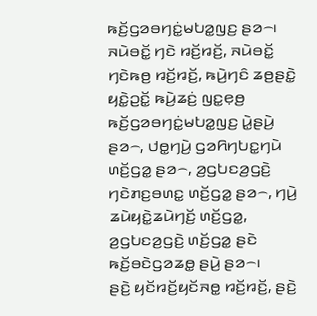ꤒꤢꤩ꤬ꤞꤤꤋꤚꤢꤦ꤭ꤗꤝꤤ꤭ꤜꤢ꤬ ꤔꤤ꤮꤯ ꤏꤣꤧꤋꤢꤩ꤭ ꤚꤢꤧ ꤙꤢꤩ꤬ꤙꤢꤩ꤬, ꤏꤣꤧꤋꤢꤩ꤭ ꤚꤢꤧꤒꤥ꤬ ꤙꤢꤩ꤬ꤙꤢꤩ꤬, ꤒꤣꤧ꤬ꤚꤢꤨ ꤘꤥ꤬ꤔꤢꤧ꤭ ꤟꤢꤧ꤭ꤑꤢꤩ꤭ ꤒꤣꤧ꤬ꤘꤢꤦ꤬ ꤜꤢ꤭ꤕ꤫ꤥ꤬ ꤒꤢꤩ꤬ꤞꤤꤋꤚꤢꤦ꤭ꤗꤝꤤ꤭ꤜꤢ꤬ ꤣꤧ꤭ꤔꤣꤧ꤬ ꤔꤤ꤮, ꤓꤥ꤭ꤚꤣꤧ꤬ ꤞꤤꤖꤚꤝꤢ꤭ꤚꤣꤧ ꤛꤢꤩ꤬ꤞꤤ꤭ ꤔꤤ꤮, ꤤ꤬ꤞꤝꤢꤤ꤬ꤞꤢꤧ꤬ ꤚꤢꤧꤊꤢ꤬ꤋꤛꤢ꤭ ꤛꤢꤩ꤬ꤞꤤ꤭ ꤔꤤ꤮, ꤚꤣꤧ꤬ ꤘꤣꤧꤟꤢꤧ꤭ꤘꤣꤧꤚꤢꤩ꤬ ꤛꤢꤩ꤬ꤞꤤ꤭, ꤤ꤬ꤞꤝꤢꤤ꤬ꤞꤢꤧ꤬ ꤛꤢꤩ꤬ꤞꤤ꤭ ꤔꤢꤧ ꤒꤢꤩ꤬ꤋꤢꤧꤞꤤꤘꤥ꤭ ꤔꤣꤧ꤬ ꤔꤤ꤮꤯
ꤔꤢꤧ꤬ ꤟꤢꤩꤙꤢꤩ꤬ꤟꤢꤩꤏꤥ꤭ ꤙꤢꤩ꤬ꤙꤢꤩ꤬, ꤔꤢꤧ꤬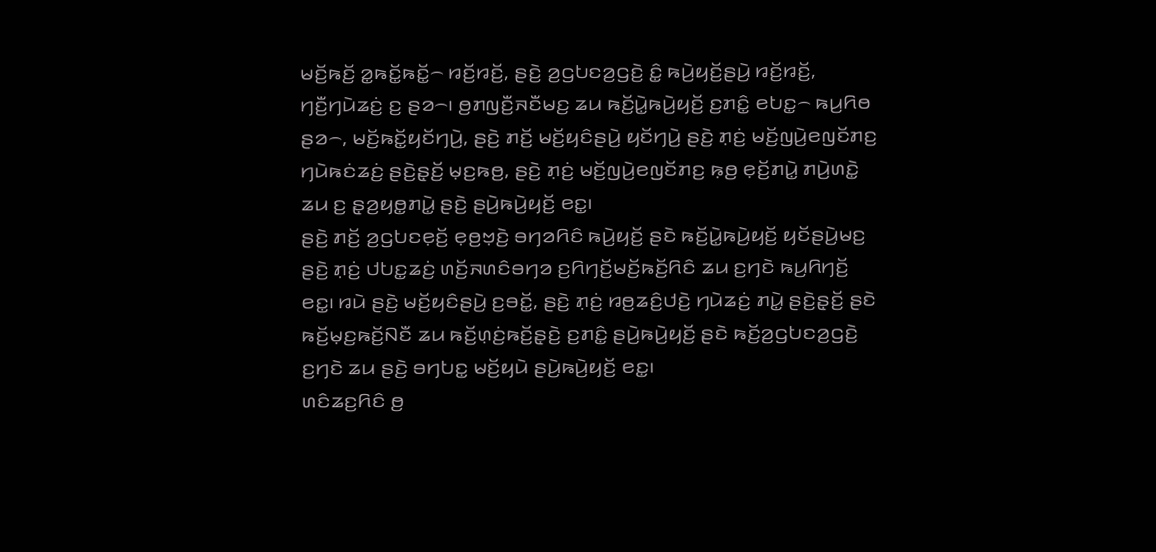ꤗꤢꤩ꤬ꤒꤢꤩ꤬ ꤤ꤭ꤒꤢꤩ꤭ꤒꤢꤩ꤭꤮ ꤙꤢꤩ꤬ꤙꤢꤩ꤬, ꤔꤢꤧ꤬ ꤤ꤬ꤞꤝꤢꤤ꤬ꤞꤢꤧ꤬ ꤢꤨ꤭ ꤒꤣꤧ꤬ꤟꤢꤩ꤬ꤔꤣꤧ꤬ ꤙꤢꤩ꤬ꤙꤢꤩ꤬, ꤚꤢꤪ꤬ꤚꤣꤧꤘꤢꤦ꤬ ꤢ꤬ ꤔꤤ꤮꤯ ꤥ꤬ꤊꤜꤢꤪ꤬ꤏꤢꤪꤗꤢ꤬ ꤘꤣ ꤒꤢꤩ꤬ꤣꤧ꤭ꤒꤣꤧ꤬ꤟꤢꤩ꤬ ꤢ꤬ꤊꤢꤨ꤭ ꤕꤝꤢ꤭꤮ ꤒꤣ꤬ꤖꤥ ꤔꤤ꤮, ꤗꤢꤩ꤬ꤒꤢꤩ꤭ꤟꤢꤩꤚꤣꤧ꤬, ꤔꤢꤧ꤬ ꤊꤢꤩ꤬ ꤗꤢꤩ꤬ꤟꤢꤨꤔꤣꤧ꤬ ꤟꤢꤩꤚꤣꤧ꤬ ꤔꤢꤧ꤬ ꤊ꤫ꤢꤦ꤬ ꤗꤢꤩ꤬ꤜꤣꤧ꤬ꤕꤜꤢꤩꤊꤢ꤬ ꤚꤣꤧꤒꤢꤦꤘꤢꤦ꤬ ꤔꤢꤧ꤬ꤔ꤫ꤢꤩ꤬ ꤗ꤫ꤢ꤬ꤒꤥ꤬, ꤔꤢꤧ꤬ ꤊ꤫ꤢꤦ꤬ ꤗꤢꤩ꤬ꤜꤣꤧ꤬ꤕꤜꤢꤩꤊꤢ꤬ ꤒ꤫ꤥ꤬ ꤕ꤫ꤢꤩ꤬ꤊꤣꤧ꤭ ꤊꤣꤧ꤬ꤛꤢꤧ꤭ ꤘꤣ ꤢ꤬ ꤔ꤫ꤤ꤬ꤟꤥ꤭ꤊꤣꤧ꤭ ꤔꤢꤧ꤬ ꤔꤣꤧ꤬ꤒꤣꤧ꤬ꤟꤢꤩ꤬ ꤕꤢ꤭꤯
ꤔꤢꤧ꤬ ꤊꤢꤩ꤬ ꤤ꤬ꤞꤝꤢꤕ꤫ꤢꤩ꤬ ꤕ꤫ꤥ꤬ꤠ꤫ꤢꤧ꤬ ꤋꤚꤤꤖꤢꤨ ꤒꤣꤧ꤬ꤟꤢꤩ꤬ ꤔꤢꤧ ꤒꤢꤩ꤬ꤣꤧ꤭ꤒꤣꤧ꤬ꤟꤢꤩ꤬ ꤟꤢꤩꤔꤣꤧ꤬ꤗꤢ꤬ ꤔꤢꤧ꤬ ꤊ꤫ꤢꤦ꤬ ꤓꤝꤢ꤭ꤘꤢꤦ꤬ ꤛꤢꤩ꤬ꤏꤛꤢꤨꤋꤚꤤ ꤢ꤬ꤖꤚꤢꤩ꤬ꤗꤢꤩ꤬ꤒꤢꤩ꤬ꤖꤢꤨ ꤘꤣ ꤢ꤬ꤚꤢꤧ ꤒꤣ꤬ꤖꤚꤢꤩ꤬ ꤕꤢ꤭꤯ ꤙꤣꤧ ꤔꤢꤧ꤬ ꤗꤢꤩ꤬ꤟꤢꤨꤔꤣꤧ꤬ ꤢ꤬ꤋꤢꤩ꤭, ꤔꤢꤧ꤬ ꤊ꤫ꤢꤦ꤬ ꤙꤥ꤬ꤘꤢꤨ꤬ꤓꤢꤧ꤬ ꤚꤣꤧꤘꤢꤦ꤬ ꤊꤣꤧ꤭ ꤔꤢꤧ꤬ꤔ꤫ꤢꤩ꤬ ꤔꤢꤧ ꤒꤢꤩ꤬ꤗ꤫ꤢ꤬ꤒꤢꤩ꤬ꤡꤢꤪ ꤘꤣ ꤒꤢꤩ꤬ꤛ꤫ꤢꤦ꤬ꤒꤢꤩ꤬ꤔ꤫ꤢꤧ꤬ ꤢ꤬ꤊꤢꤨ꤭ ꤔꤣꤧ꤬ꤒꤣꤧ꤬ꤟꤢꤩ꤬ ꤔꤢꤧ ꤒꤢꤩ꤬ꤤ꤬ꤞꤝꤢꤤ꤬ꤞꤢꤧ꤬ ꤢ꤬ꤚꤢꤧ ꤘꤣ ꤔꤢꤧ꤬ ꤋꤚꤝꤢ꤭ ꤗꤢꤩ꤬ꤟꤣꤧ ꤔꤣꤧ꤬ꤒꤣꤧ꤬ꤟꤢꤩ꤬ ꤕꤢ꤭꤯
ꤛꤢꤨꤘꤢ꤬ꤖꤢꤨ ꤥ꤬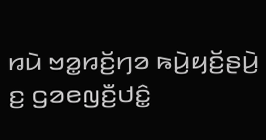ꤙꤣꤧ ꤠꤤ꤭ꤙꤢꤩ꤬ꤚꤤ ꤒꤣꤧ꤬ꤟꤢꤩ꤬ꤔꤣꤧ꤬ ꤢ꤬ ꤞꤤꤕꤜꤢꤪ꤬ꤓꤢꤨ꤭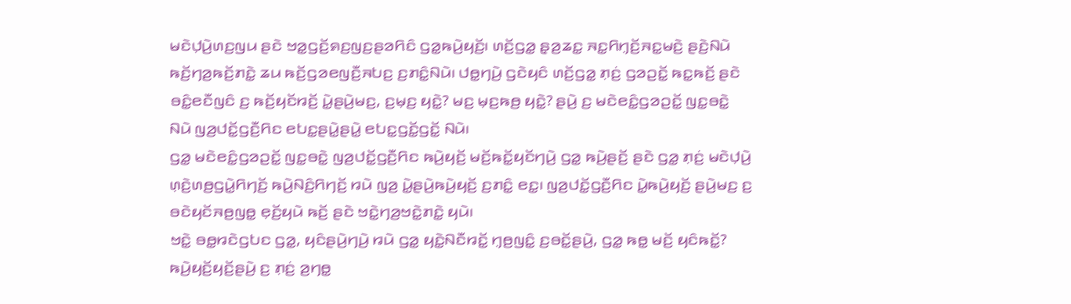ꤗꤢꤧꤓ꤫ꤣꤧ꤬ꤛꤢ꤬ꤜꤣ ꤔꤢꤧ ꤠꤤ꤭ꤞꤢꤩ꤬ꤎꤢ꤬ꤜꤢ꤬ꤔꤤꤖꤢꤨ ꤞꤤ꤭ꤒꤣꤧ꤬ꤟꤢꤩ꤬꤯ ꤛꤢꤩ꤬ꤞꤤ꤭ ꤔ꤫ꤤ꤬ꤘꤢ꤭ ꤏꤢ꤭ꤖꤚ꤫ꤢꤩ꤬ꤏꤢ꤭ꤗꤢꤧ꤬ ꤔꤢꤧ꤬ꤡꤣꤧ ꤒꤢꤩ꤬ꤚꤤ꤬ꤒꤢꤩ꤬ꤊꤢꤧ꤭ ꤘꤣ ꤒꤢꤩ꤬ꤞꤤꤕꤜꤢꤪ꤬ꤏꤝꤢ꤬ ꤢ꤬ꤊꤢꤨ꤭ꤡꤣꤧ꤯ ꤓꤥ꤭ꤚꤣꤧ꤬ ꤞꤢꤧꤟꤢꤨ ꤛꤢꤩ꤬ꤞꤤ꤭ ꤊ꤫ꤢꤦ꤬ ꤞꤤꤑꤢꤩ꤭ ꤒꤢ꤭ꤒꤢꤩ꤬ ꤔꤢꤧ ꤋꤢꤨ꤭ꤕꤢꤪꤜꤢꤨ ꤢ꤬ ꤒꤢꤩ꤬ꤟꤢꤩꤙꤢꤩ꤬ ꤣꤧ꤭ꤔꤣꤧ꤬ꤗꤢ꤬, ꤢ꤬ꤗ꤫ꤢ꤬ ꤟꤢꤧ꤭? ꤗꤢ꤬ ꤗ꤫ꤢ꤬ꤒꤥ꤬ ꤟꤢꤧ꤭? ꤔꤣꤧ꤬ ꤢ꤬ ꤗꤢꤧꤕꤢꤨ꤭ꤞꤤꤑꤢꤩ꤭ ꤜꤢ꤭ꤋꤢꤧ꤭ ꤡꤣꤧ ꤜꤤ꤬ꤓꤢꤩ꤭ꤞꤢꤪ꤬ꤖꤢ ꤕꤝꤢ꤭ꤔꤣꤧ꤭ꤔꤣꤧ꤭ ꤕꤝꤢ꤭ꤞꤢꤩ꤭ꤞꤢꤩ꤭ ꤡꤣꤧ꤯
ꤞꤤ꤭ ꤗꤢꤧꤕꤢꤨ꤭ꤞꤤꤑꤢꤩ꤭ ꤜꤢ꤭ꤋꤢꤧ꤭ ꤜꤤ꤬ꤓꤢꤩ꤭ꤞꤢꤪ꤬ꤖꤢ ꤒꤣꤧ꤬ꤟꤢꤩ꤬ ꤗꤢꤩ꤬ꤒꤢꤩ꤭ꤟꤢꤩꤚꤣꤧ꤬ ꤞꤤ꤭ ꤒꤣꤧ꤬ꤔꤢꤩ꤬ ꤔꤢꤧ ꤞꤤ꤭ ꤊ꤫ꤢꤦ꤬ ꤗꤢꤧꤓ꤫ꤣꤧ꤬ ꤛ꤫ꤢꤧ꤬ꤛꤥ꤬ꤞꤣꤧ꤭ꤖꤚꤢꤩ꤬ ꤒꤣꤧ꤬ꤡꤢꤨ꤬ꤖꤚꤢꤩ꤬ ꤙꤣꤧ ꤜꤤ꤬ ꤣꤧ꤭ꤔꤣꤧ꤬ꤒꤣꤧ꤬ꤟꤢꤩ꤬ ꤢ꤬ꤊꤢꤨ꤭ ꤕꤢ꤭꤯ ꤜꤤ꤬ꤓꤢꤩ꤭ꤞꤢꤪ꤬ꤖꤢ ꤣꤧ꤭ꤒꤣꤧ꤬ꤟꤢꤩ꤬ ꤔꤣꤧ꤬ꤗꤢ꤬ ꤢ꤬ ꤋꤢꤧꤟꤢꤩꤏꤥ꤬ꤜꤥ꤭ ꤕ꤫ꤢꤩ꤬ꤟꤣꤧ ꤒꤢꤩ꤬ ꤔꤢꤧ ꤠꤢꤧ꤭ꤚꤤ꤬ꤠꤢꤧ꤭ꤊꤢꤧ꤭ ꤟꤣꤧ꤯
ꤠꤢꤧ꤭ ꤋꤥ꤭ꤙꤢꤧꤞꤝꤢ ꤞꤤ꤭, ꤟꤢꤨꤔꤣꤧ꤬ꤚꤣꤧ꤬ ꤙꤣꤧ ꤞꤤ꤭ ꤟꤢꤧ꤭ꤡꤢꤪꤙꤢꤩ꤭ ꤚ꤫ꤥ꤬ꤜꤢꤨ꤭ ꤢ꤬ꤋꤢꤩ꤭ꤔꤣꤧ꤬, ꤞꤤ꤭ ꤒꤥ꤭ ꤗꤢꤩ꤬ ꤟꤢꤨꤒꤢꤩ꤭? ꤒꤣꤧ꤬ꤟꤢꤩ꤬ꤟꤢꤩ꤬ꤔꤣꤧ꤬ ꤢ꤬ ꤊ꤫ꤢꤦ꤬ ꤤ꤬ꤚꤥ꤭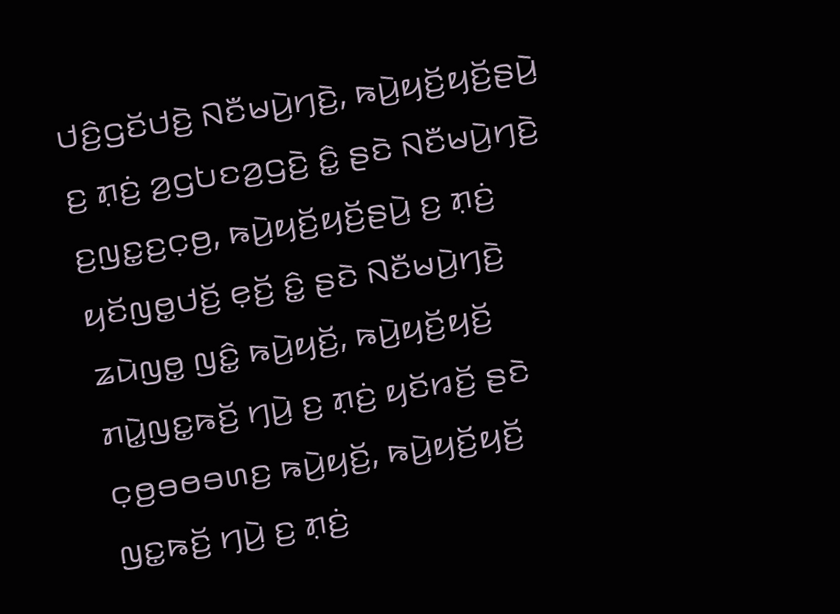ꤓꤢꤨ꤬ꤞꤢꤩꤓꤢꤧ꤬ ꤡꤢꤪꤗꤣꤧ꤬ꤚꤢꤧ꤬, ꤒꤣꤧ꤬ꤟꤢꤩ꤬ꤟꤢꤩ꤬ꤔꤣꤧ꤬ ꤢ꤬ ꤊ꤫ꤢꤦ꤬ ꤤ꤬ꤞꤝꤢꤤ꤬ꤞꤢꤧ꤬ ꤢꤨ꤭ ꤔꤢꤧ ꤡꤢꤪꤗꤣꤧ꤬ꤚꤢꤧ꤬ ꤢ꤬ꤜꤢ꤭ꤢ꤬ꤍ꤫ꤥ꤬, ꤒꤣꤧ꤬ꤟꤢꤩ꤬ꤟꤢꤩ꤬ꤔꤣꤧ꤬ ꤢ꤬ ꤊ꤫ꤢꤦ꤬ ꤟꤢꤩꤜꤥ꤭ꤓꤢꤩ꤬ ꤕ꤫ꤢꤩ꤬ ꤢꤨ꤭ ꤔꤢꤧ ꤡꤢꤪꤗꤣꤧ꤬ꤚꤢꤧ꤬ ꤘꤣꤧꤜꤥ꤭ ꤜꤢꤨ꤭ ꤒꤣꤧ꤬ꤟꤢꤩ꤬, ꤒꤣꤧ꤬ꤟꤢꤩ꤬ꤟꤢꤩ꤬ ꤊꤣꤧ꤭ꤜꤢ꤭ꤒꤢꤩ꤬ ꤚꤣꤧ꤬ ꤢ꤬ ꤊ꤫ꤢꤦ꤬ ꤟꤢꤩꤙꤢꤩ꤬ ꤔꤢꤧ ꤍ꤫ꤥ꤬ꤋꤥꤋꤛꤢ꤬ ꤒꤣꤧ꤬ꤟꤢꤩ꤬, ꤒꤣꤧ꤬ꤟꤢꤩ꤬ꤟꤢꤩ꤬ ꤜꤢ꤭ꤒꤢꤩ꤬ ꤚꤣꤧ꤬ ꤢ꤬ ꤊ꤫ꤢꤦ꤬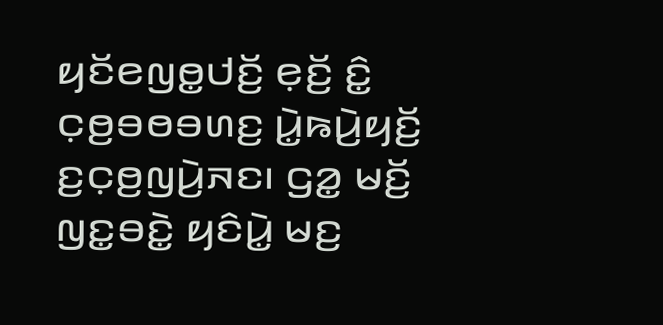ꤟꤢꤩꤕꤜꤥ꤭ꤓꤢꤩ꤬ ꤕ꤫ꤢꤩ꤬ ꤢꤨ꤭ ꤍ꤫ꤥ꤬ꤋꤥꤋꤛꤢ꤬ ꤣꤧ꤭ꤒꤣꤧ꤬ꤟꤢꤩ꤬ ꤢ꤬ꤍ꤫ꤥ꤬ꤜꤣꤧ꤬ꤏꤢ꤯ ꤞꤤ꤭ ꤗꤢꤩ꤬ ꤜꤢ꤭ꤋꤢꤧ꤭ ꤟꤢꤨꤣꤧ꤭ ꤗꤢ꤬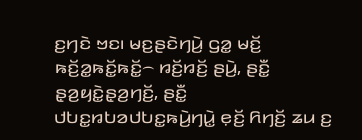ꤢ꤬ꤚꤢꤧ ꤠꤢ꤯ ꤗꤢ꤬ꤔꤢꤧꤚꤣꤧ꤬ ꤞꤤ꤭ ꤗꤢꤩ꤬ ꤒꤢꤩ꤬ꤤ꤭ꤒꤢꤩ꤭ꤒꤢꤩ꤭꤮ ꤙꤢꤩ꤬ꤙꤢꤩ꤬ ꤔꤣꤧ꤬, ꤔꤢꤪ꤭ ꤔ꤫ꤤ꤬ꤟꤢꤧ꤭ꤔ꤫ꤤ꤬ꤚꤢꤩ꤬, ꤔꤢꤪ꤭ ꤓꤝꤢ꤭ꤙꤝꤤꤓꤝꤢ꤭ꤒꤣꤧ꤬ꤚꤣꤧ꤭ ꤕ꤫ꤢꤩ꤬ ꤖꤚꤢꤩ꤬ ꤘꤣ ꤢ꤬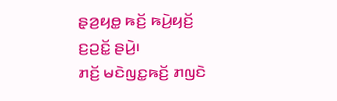ꤔ꤫ꤤ꤬ꤟꤥ꤭ ꤒꤢꤩ꤬ ꤒꤣꤧ꤬ꤟꤢꤩ꤬ ꤢ꤬ꤑꤢꤩ꤭ ꤔꤣꤧ꤬꤯
ꤊꤢꤩ꤬ ꤗꤢꤧꤜꤢ꤭ꤒꤢꤩ꤬ ꤊꤜꤢꤧ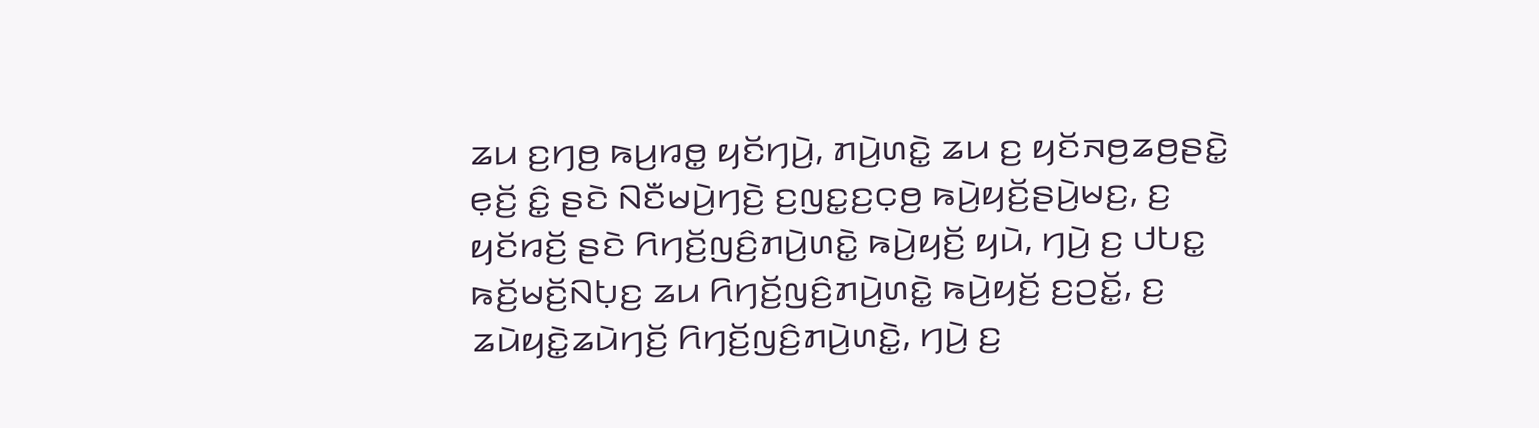ꤘꤣ ꤢ꤬ꤚꤥ꤬ ꤒꤣ꤬ꤙꤥ꤭ ꤟꤢꤩꤚꤣꤧ꤬, ꤊꤣꤧ꤬ꤛꤢꤧ꤭ ꤘꤣ ꤢ꤬ ꤟꤢꤩꤏꤥ꤬ꤘꤥ꤬ꤔꤢꤧ꤭ ꤕ꤫ꤢꤩ꤬ ꤢꤨ꤭ ꤔꤢꤧ ꤡꤢꤪꤗꤣꤧ꤬ꤚꤢꤧ꤬ ꤢ꤬ꤜꤢ꤭ꤢ꤬ꤍ꤫ꤥ꤬ ꤒꤣꤧ꤬ꤟꤢꤩ꤬ꤔꤣꤧ꤬ꤗꤢ꤬, ꤢ꤬ ꤟꤢꤩꤙꤢꤩ꤬ ꤔꤢꤧ ꤖꤚꤢꤩ꤬ꤜꤢꤨ꤬ꤊꤣꤧ꤬ꤛꤢꤧ꤭ ꤒꤣꤧ꤬ꤟꤢꤩ꤬ ꤟꤣꤧ, ꤚꤣꤧ꤬ ꤢ꤬ ꤓꤝꤢ꤭ ꤒꤢꤩ꤬ꤗꤢꤩ꤬ꤡꤝ꤫ꤢ꤬ ꤘꤣ ꤖꤚꤢꤩ꤬ꤜꤢꤨ꤬ꤊꤣꤧ꤬ꤛꤢꤧ꤭ ꤒꤣꤧ꤬ꤟꤢꤩ꤬ ꤢ꤬ꤑꤢꤩ꤭, ꤢ꤬ ꤘꤣꤧꤟꤢꤧ꤭ꤘꤣꤧꤚꤢꤩ꤬ ꤖꤚꤢꤩ꤬ꤜꤢꤨ꤬ꤊꤣꤧ꤬ꤛꤢꤧ꤭, ꤚꤣꤧ꤬ ꤢ꤬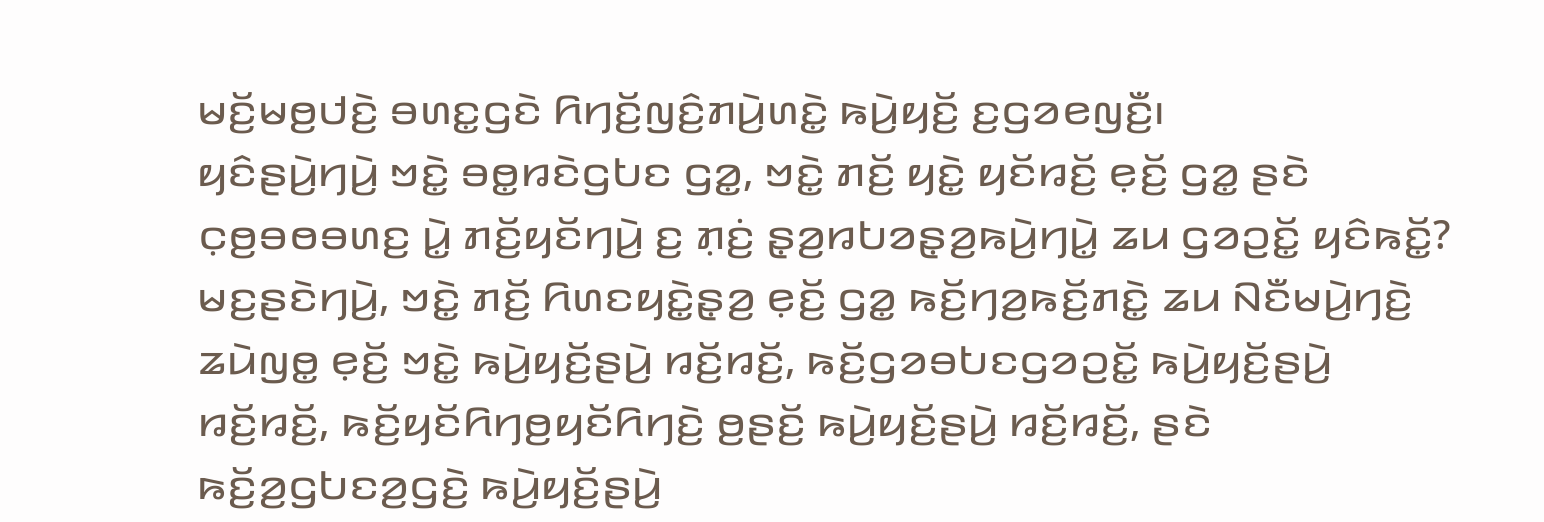ꤗꤢꤩ꤬ꤗꤥ꤬ꤓꤢꤧ꤬ ꤋꤛꤢ꤭ꤞꤢꤧ ꤖꤚꤢꤩ꤬ꤜꤢꤨ꤬ꤊꤣꤧ꤬ꤛꤢꤧ꤭ ꤒꤣꤧ꤬ꤟꤢꤩ꤬ ꤢ꤬ꤞꤤꤕꤜꤢꤪ꤬꤯
ꤟꤢꤨꤔꤣꤧ꤬ꤚꤣꤧ꤬ ꤠꤢꤧ꤭ ꤋꤥ꤭ꤙꤢꤧꤞꤝꤢ ꤞꤤ꤭, ꤠꤢꤧ꤭ ꤊꤢꤩ꤬ ꤟꤢꤧ꤭ ꤟꤢꤩꤙꤢꤩ꤬ ꤕ꤫ꤢꤩ꤬ ꤞꤤ꤭ ꤔꤢꤧ ꤍ꤫ꤥ꤬ꤋꤥꤋꤛꤢ꤬ ꤣꤧ꤭ ꤊꤢꤩ꤬ꤟꤢꤩꤚꤣꤧ꤬ ꤢ꤬ ꤊ꤫ꤢꤦ꤬ ꤔ꤫ꤤ꤬ꤙꤝꤤꤔ꤫ꤤ꤬ꤒꤣꤧ꤬ꤚꤣꤧ꤭ ꤘꤣ ꤞꤤꤑꤢꤩ꤭ ꤟꤢꤨꤒꤢꤩ꤭? ꤗꤢ꤬ꤔꤢꤧꤚꤣꤧ꤬, ꤠꤢꤧ꤭ ꤊꤢꤩ꤬ ꤖꤛꤢꤟꤢꤧ꤭ꤔ꤫ꤤ꤬ ꤕ꤫ꤢꤩ꤬ ꤞꤤ꤭ ꤒꤢꤩ꤬ꤚꤤ꤬ꤒꤢꤩ꤬ꤊꤢꤧ꤭ ꤘꤣ ꤡꤢꤪꤗꤣꤧ꤬ꤚꤢꤧ꤬ ꤘꤣꤧꤜꤥ꤭ ꤕ꤫ꤢꤩ꤬ ꤠꤢꤧ꤭ ꤒꤣꤧ꤬ꤟꤢꤩ꤬ꤔꤣꤧ꤬ ꤙꤢꤩ꤬ꤙꤢꤩ꤬, ꤒꤢꤩ꤬ꤞꤤꤋꤝꤢꤞꤤꤑꤢꤩ꤭ ꤒꤣꤧ꤬ꤟꤢꤩ꤬ꤔꤣꤧ꤬ ꤙꤢꤩ꤬ꤙꤢꤩ꤬, ꤒꤢꤩ꤬ꤟꤢꤩꤖꤚꤥ꤬ꤟꤢꤩꤖꤚꤢꤧ꤬ ꤥ꤬ꤔꤢꤩ꤬ ꤒꤣꤧ꤬ꤟꤢꤩ꤬ꤔꤣꤧ꤬ ꤙꤢꤩ꤬ꤙꤢꤩ꤬, ꤔꤢꤧ ꤒꤢꤩ꤬ꤤ꤬ꤞꤝꤢꤤ꤬ꤞꤢꤧ꤬ ꤒꤣꤧ꤬ꤟꤢꤩ꤬ꤔꤣꤧ꤬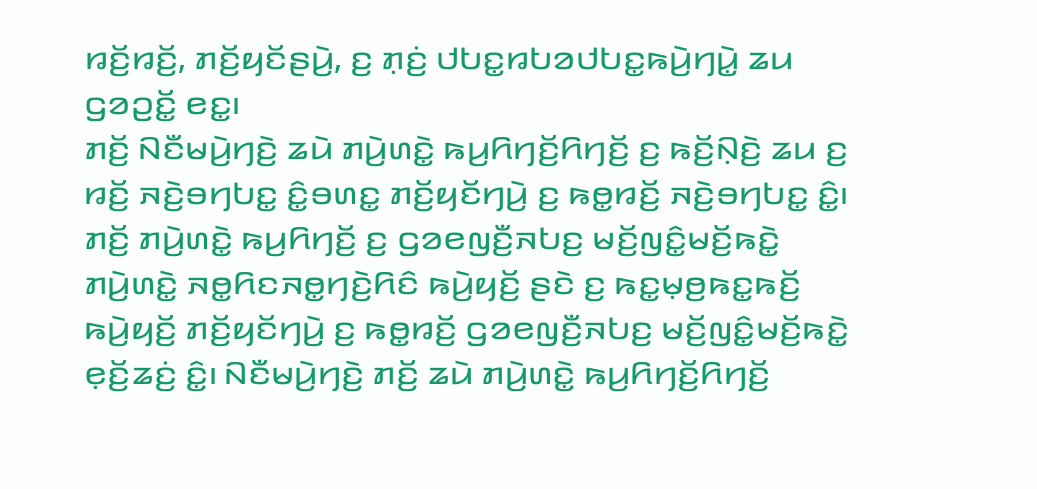ꤙꤢꤩ꤬ꤙꤢꤩ꤬, ꤊꤢꤩ꤬ꤟꤢꤩꤔꤣꤧ꤬, ꤢ꤬ ꤊ꤫ꤢꤦ꤬ ꤓꤝꤢ꤭ꤙꤝꤤꤓꤝꤢ꤭ꤒꤣꤧ꤬ꤚꤣꤧ꤭ ꤘꤣ ꤞꤤꤑꤢꤩ꤭ ꤕꤢ꤭꤯
ꤊꤢꤩ꤬ ꤡꤢꤪꤗꤣꤧ꤬ꤚꤢꤧ꤬ ꤘꤣꤧ ꤊꤣꤧ꤬ꤛꤢꤧ꤭ ꤒꤣ꤬ꤖꤚꤢꤩ꤬ꤖꤚꤢꤩ꤬ ꤢ꤬ ꤒꤢꤩ꤬ꤡ꤫ꤢꤧ꤬ ꤘꤣ ꤢ꤬ ꤙꤢꤩ꤬ ꤏꤢꤧ꤬ꤋꤚꤝꤢ꤭ ꤢꤨ꤭ꤋꤛꤢ꤭ ꤊꤢꤩ꤬ꤟꤢꤩꤚꤣꤧ꤬ ꤢ꤬ ꤒꤥ꤭ꤙꤢꤩ꤬ ꤏꤢꤧ꤬ꤋꤚꤝꤢ꤭ ꤢꤨ꤭꤯ ꤊꤢꤩ꤬ ꤊꤣꤧ꤬ꤛꤢꤧ꤭ ꤒꤣ꤬ꤖꤚꤢꤩ꤬ ꤢ꤬ ꤞꤤꤕꤜꤢꤪ꤬ꤏꤝꤢ꤬ ꤗꤢꤩ꤬ꤜꤢꤨ꤭ꤗꤢꤩ꤬ꤒꤢꤧ꤭ ꤊꤣꤧ꤬ꤛꤢꤧ꤭ ꤏꤥ꤭ꤖꤢꤏꤥ꤭ꤚꤢꤧ꤬ꤖꤢꤨ ꤒꤣꤧ꤬ꤟꤢꤩ꤬ ꤔꤢꤧ ꤢ꤬ ꤒꤢ꤭ꤗ꤫ꤥ꤬ꤒꤢ꤭ꤒꤢꤩ꤬ ꤒꤣꤧ꤬ꤟꤢꤩ꤬ ꤊꤢꤩ꤬ꤟꤢꤩꤚꤣꤧ꤬ ꤢ꤬ ꤒꤥ꤭ꤙꤢꤩ꤬ ꤞꤤꤕꤜꤢꤪ꤬ꤏꤝꤢ꤬ ꤗꤢꤩ꤬ꤜꤢꤨ꤭ꤗꤢꤩ꤬ꤒꤢꤧ꤭ ꤕ꤫ꤢꤩ꤬ꤘꤢꤦ꤬ ꤢꤨ꤭꤯ ꤡꤢꤪꤗꤣꤧ꤬ꤚꤢꤧ꤬ ꤊꤢꤩ꤬ ꤘꤣꤧ ꤊꤣꤧ꤬ꤛꤢꤧ꤭ ꤒꤣ꤬ꤖꤚꤢꤩ꤬ꤖꤚꤢꤩ꤬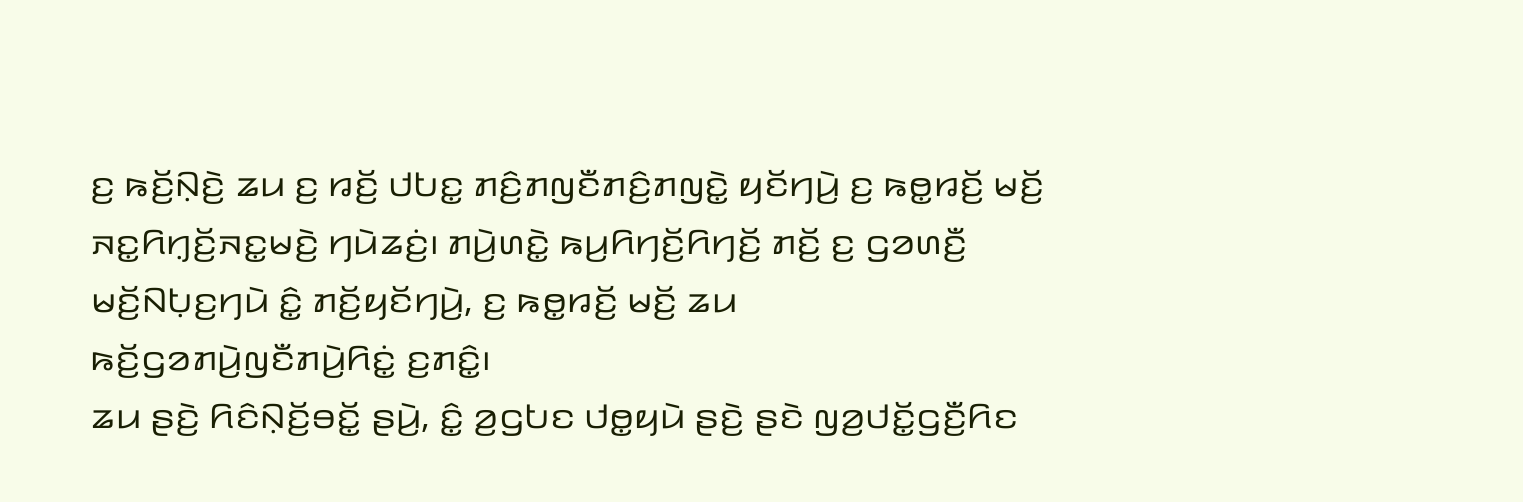ꤢ꤬ ꤒꤢꤩ꤬ꤡ꤫ꤢꤧ꤬ ꤘꤣ ꤢ꤬ ꤙꤢꤩ꤬ ꤓꤝꤢ꤭ ꤊꤢꤨ꤬ꤊꤜꤢꤪꤊꤢꤨ꤬ꤊꤜꤢꤧ꤭ ꤟꤢꤩꤚꤣꤧ꤬ ꤢ꤬ ꤒꤥ꤭ꤙꤢꤩ꤬ ꤗꤢꤩ꤬ ꤏꤢ꤭ꤖꤚ꤫ꤢꤩ꤬ꤏꤢ꤭ꤗꤢꤧ꤬ ꤚꤣꤧꤘꤢꤦ꤬꤯ ꤊꤣꤧ꤬ꤛꤢꤧ꤭ ꤒꤣ꤬ꤖꤚꤢꤩ꤬ꤖꤚꤢꤩ꤬ ꤊꤢꤩ꤬ ꤢ꤬ ꤞꤤꤛꤢꤪ꤬ ꤗꤢꤩ꤬ꤡꤝ꤫ꤢ꤬ꤚꤣꤧ ꤢꤨ꤭ ꤊꤢꤩ꤬ꤟꤢꤩꤚꤣꤧ꤬, ꤢ꤬ ꤒꤥ꤭ꤙꤢꤩ꤬ ꤗꤢꤩ꤬ ꤘꤣ ꤒꤢꤩ꤬ꤞꤤꤊꤣꤧ꤬ꤜꤢꤪꤊꤣꤧ꤬ꤖꤢꤦ꤭ ꤢ꤬ꤊꤢꤨ꤭꤯
ꤘꤣ ꤔꤢꤧ꤬ ꤖꤢꤨꤡ꤫ꤢꤩ꤬ꤋꤢꤩ꤭ ꤔꤣꤧ꤬, ꤢꤨ꤭ ꤤ꤬ꤞꤝꤢ ꤓꤥ꤭ꤟꤣꤧ ꤔꤢꤧ꤬ ꤔꤢꤧ ꤜꤤ꤬ꤓꤢꤩ꤭ꤞꤢꤪ꤬ꤖꤢ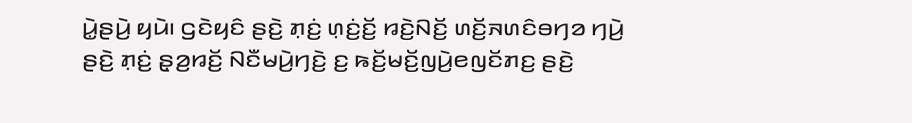ꤣꤧ꤭ꤔꤣꤧ꤬ ꤟꤣꤧ꤯ ꤞꤢꤧꤟꤢꤨ ꤔꤢꤧ꤬ ꤊ꤫ꤢꤦ꤬ ꤛ꤫ꤢꤦ꤬ꤢꤩ꤬ ꤙꤢꤧ꤬ꤡꤢꤩ꤬ ꤛꤢꤩ꤬ꤏꤛꤢꤨꤋꤚꤤ ꤚꤣꤧ꤬ ꤔꤢꤧ꤬ ꤊ꤫ꤢꤦ꤬ ꤔ꤫ꤤ꤬ꤙꤢꤩ꤬ ꤡꤢꤪꤗꤣꤧ꤬ꤚꤢꤧ꤬ ꤢ꤬ ꤒꤢꤩ꤬ꤗꤢꤩ꤬ꤜꤣꤧ꤬ꤕꤜꤢꤩꤊꤢ꤬ ꤔꤢꤧ꤬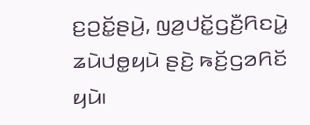ꤢ꤬ꤑꤢꤩ꤭ꤔꤣꤧ꤬, ꤜꤤ꤬ꤓꤢꤩ꤭ꤞꤢꤪ꤬ꤖꤢꤣꤧ꤭ ꤘꤣꤧꤓꤥ꤭ꤟꤣꤧ ꤔꤢꤧ꤬ ꤒꤢꤩ꤬ꤞꤤꤖꤢꤩ ꤟꤣꤧ꤯